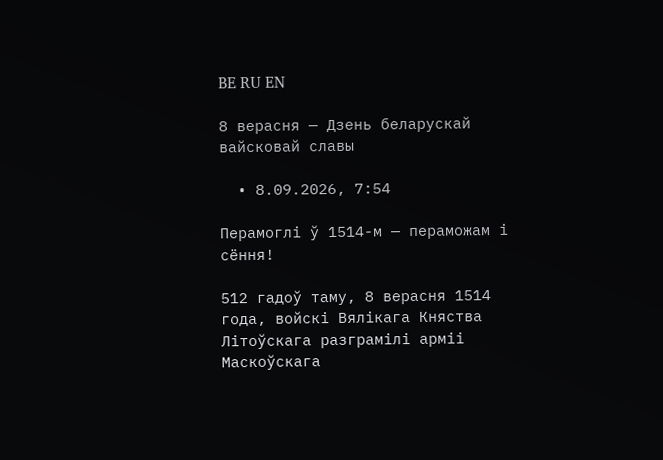BE RU EN

8 верасня — Дзень беларускай вайсковай славы

  • 8.09.2026, 7:54

Перамоглі ў 1514-м — пераможам і сёння!

512 гадоў таму, 8 верасня 1514 года, войскі Вялікага Княства Літоўскага разграмілі арміі Маскоўскага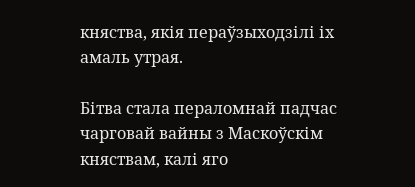княства, якія пераўзыходзілі іх амаль утрая.

Бітва стала пераломнай падчас чарговай вайны з Маскоўскім княствам, калі яго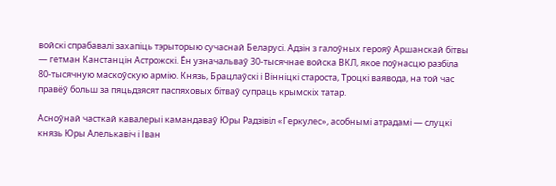войскі спрабавалі захапіць тэрыторыю сучаснай Беларусі. Адзін з галоўных герояў Аршанскай бітвы — гетман Канстанцін Астрожскі. Ён узначальваў 30-тысячнае войска ВКЛ, якое поўнасцю разбіла 80-тысячную маскоўскую армію. Князь, Брацлаўскі і Вінніцкі староста, Троцкі ваявода, на той час правёў больш за пяцьдзясят паспяховых бітваў супраць крымскіх татар.

Асноўнай часткай кавалерыі камандаваў Юры Радзівіл «Геркулес», асобнымі атрадамі — слуцкі князь Юры Алелькавіч і Іван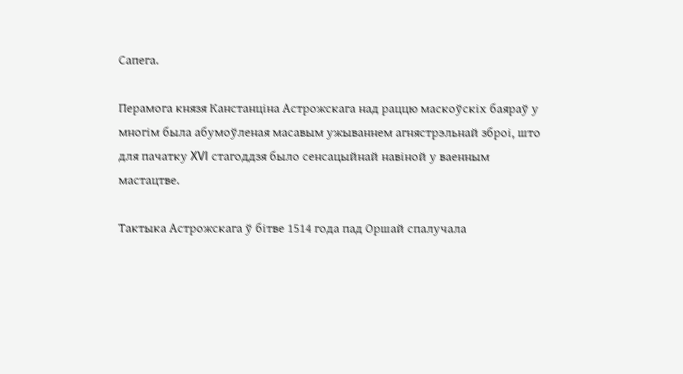Сапега.

Перамога князя Канстанціна Астрожскага над раццю маскоўскіх баяраў у многім была абумоўленая масавым ужываннем агнястрэльнай зброі, што для пачатку XVI стагоддзя было сенсацыйнай навіной у ваенным мастацтве.

Тактыка Астрожскага ў бітве 1514 года пад Оршай спалучала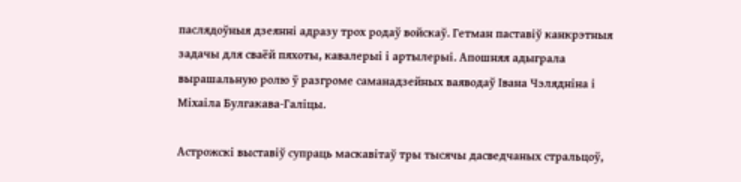паслядоўныя дзеянні адразу трох родаў войскаў. Гетман паставіў канкрэтныя задачы для сваёй пяхоты, кавалерыі і артылерыі. Апошняя адыграла вырашальную ролю ў разгроме саманадзейных ваяводаў Івана Чэлядніна і Міхаіла Булгакава-Галіцы.

Астрожскі выставіў супраць маскавітаў тры тысячы дасведчаных стральцоў,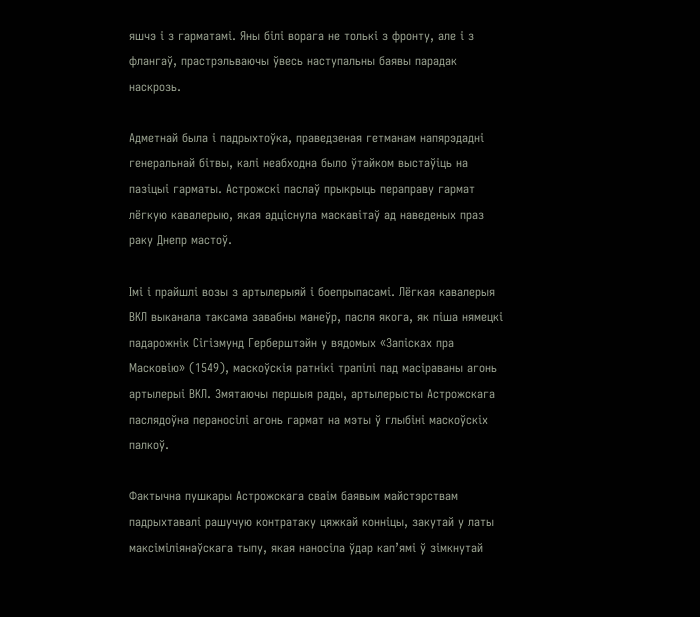яшчэ і з гарматамі. Яны білі ворага не толькі з фронту, але і з флангаў, прастрэльваючы ўвесь наступальны баявы парадак наскрозь.

Адметнай была і падрыхтоўка, праведзеная гетманам напярэдадні генеральнай бітвы, калі неабходна было ўтайком выстаўіць на пазіцыі гарматы. Астрожскі паслаў прыкрыць пераправу гармат лёгкую кавалерыю, якая адціснула маскавітаў ад наведеных праз раку Днепр мастоў.

Імі і прайшлі возы з артылерыяй і боепрыпасамі. Лёгкая кавалерыя ВКЛ выканала таксама завабны манеўр, пасля якога, як піша нямецкі падарожнік Сігізмунд Герберштэйн у вядомых «Запісках пра Масковію» (1549), маскоўскія ратнікі трапілі пад масіраваны агонь артылерыі ВКЛ. Змятаючы першыя рады, артылерысты Астрожскага паслядоўна пераносілі агонь гармат на мэты ў глыбіні маскоўскіх палкоў.

Фактычна пушкары Астрожскага сваім баявым майстэрствам падрыхтавалі рашучую контратаку цяжкай конніцы, закутай у латы максіміліянаўскага тыпу, якая наносіла ўдар кап’ямі ў зімкнутай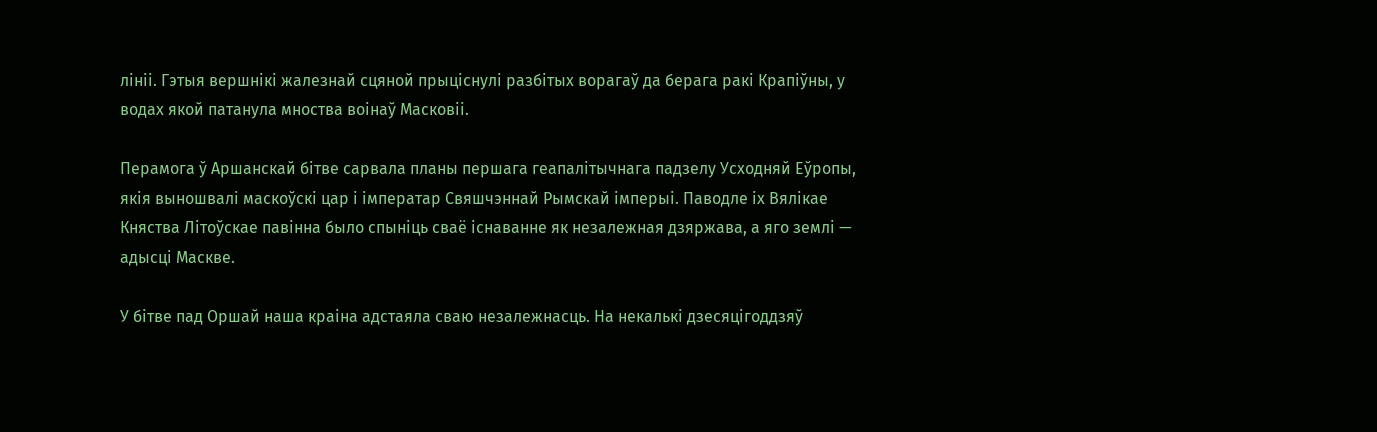лініі. Гэтыя вершнікі жалезнай сцяной прыціснулі разбітых ворагаў да берага ракі Крапіўны, у водах якой патанула мноства воінаў Масковіі.

Перамога ў Аршанскай бітве сарвала планы першага геапалітычнага падзелу Усходняй Еўропы, якія выношвалі маскоўскі цар і імператар Свяшчэннай Рымскай імперыі. Паводле іх Вялікае Княства Літоўскае павінна было спыніць сваё існаванне як незалежная дзяржава, а яго землі — адысці Маскве.

У бітве пад Оршай наша краіна адстаяла сваю незалежнасць. На некалькі дзесяцігоддзяў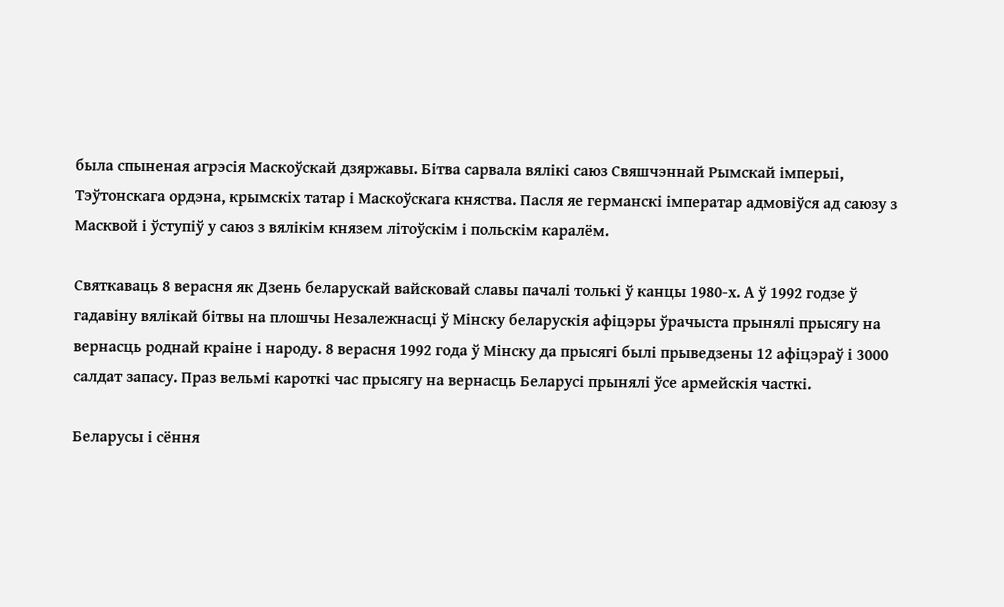была спыненая агрэсія Маскоўскай дзяржавы. Бітва сарвала вялікі саюз Свяшчэннай Рымскай імперыі, Тэўтонскага ордэна, крымскіх татар і Маскоўскага княства. Пасля яе германскі імператар адмовіўся ад саюзу з Масквой і ўступіў у саюз з вялікім князем літоўскім і польскім каралём.

Святкаваць 8 верасня як Дзень беларускай вайсковай славы пачалі толькі ў канцы 1980-х. А ў 1992 годзе ў гадавіну вялікай бітвы на плошчы Незалежнасці ў Мінску беларускія афіцэры ўрачыста прынялі прысягу на вернасць роднай краіне і народу. 8 верасня 1992 года ў Мінску да прысягі былі прыведзены 12 афіцэраў і 3000 салдат запасу. Праз вельмі кароткі час прысягу на вернасць Беларусі прынялі ўсе армейскія часткі.

Беларусы і сёння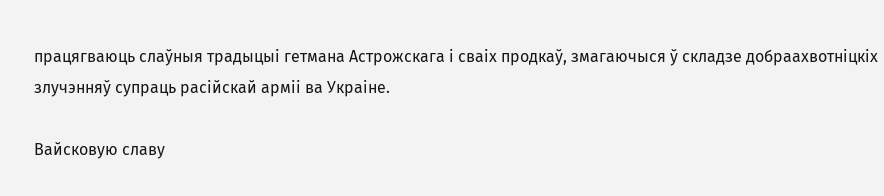працягваюць слаўныя традыцыі гетмана Астрожскага і сваіх продкаў, змагаючыся ў складзе добраахвотніцкіх злучэнняў супраць расійскай арміі ва Украіне.

Вайсковую славу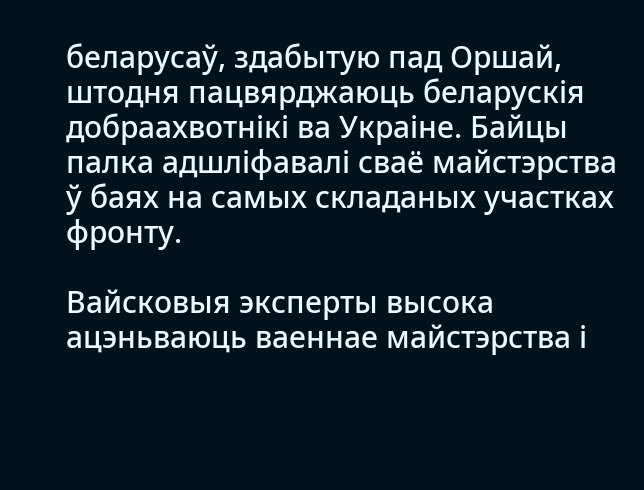беларусаў, здабытую пад Оршай, штодня пацвярджаюць беларускія добраахвотнікі ва Украіне. Байцы палка адшліфавалі сваё майстэрства ў баях на самых складаных участках фронту.

Вайсковыя эксперты высока ацэньваюць ваеннае майстэрства і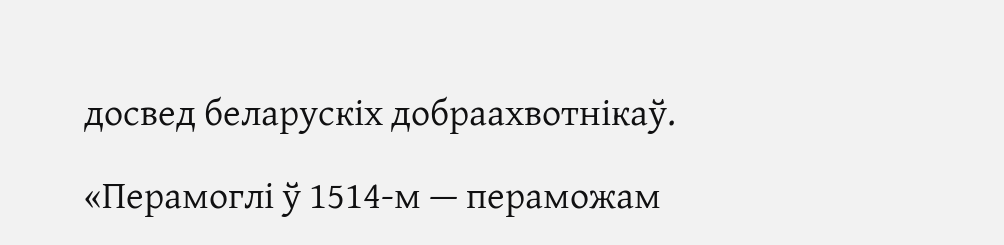досвед беларускіх добраахвотнікаў.

«Перамоглі ў 1514-м — пераможам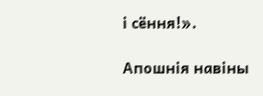і сёння!».

Апошнія навіны